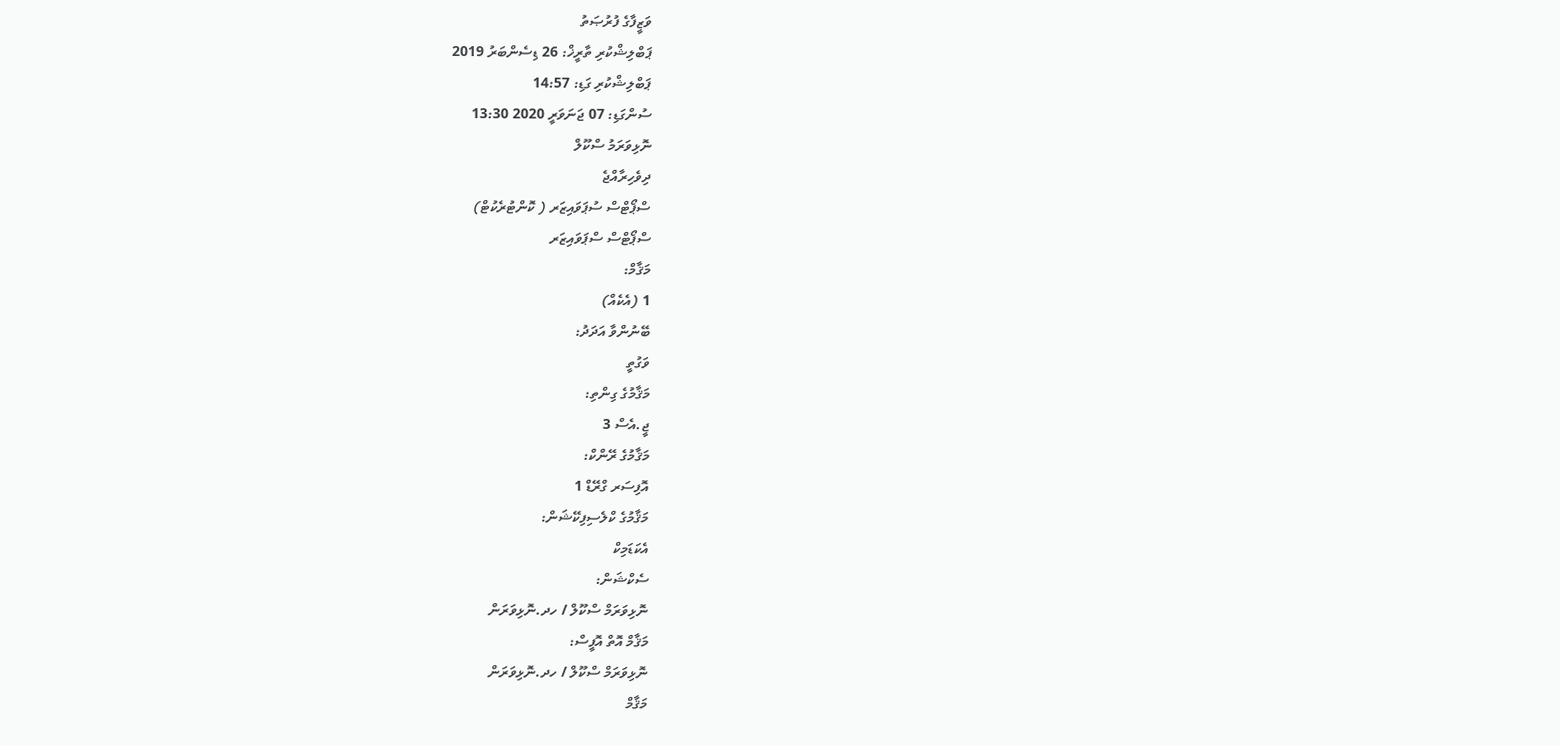ވަޒީފާގެ ފުރުޞަތު
ޕަބްލިޝްކުރި ތާރީޚް: 26 ޑިސެންބަރު 2019
ޕަބްލިޝްކުރި ގަޑި: 14:57
ސުންގަޑި: 07 ޖަނަވަރީ 2020 13:30
ނޮޅިވަރަމު ސްކޫލް
ދިވެހިރާއްޖެ
ސްޕޯޓްސް ސުޕަވައިޒަރ ( ކޮންޓުރެކުޓް)
ސްޕޯޓްސް ސްޕަވައިޒަރ
މަޤާމް:
1 (އެކެއް)
ބޭނުންވާ އަދަދު:
ވަގުތީ
މަޤާމުގެ ގިންތި:
ޖީ.އެސް 3
މަޤާމުގެ ރޭންކް:
އޮފިސަރ ގްރޭޑް 1
މަޤާމުގެ ކްލެސިފިކޭޝަން:
އެކަޑަމިކް
ސެކްޝަން:
ނޮޅިވަރަމް ސްކޫލް / ހދ.ނޮޅިވަރަން
މަޤާމް އޮތް އޮފީސް:
ނޮޅިވަރަމް ސްކޫލް / ހދ.ނޮޅިވަރަން
މަޤާމް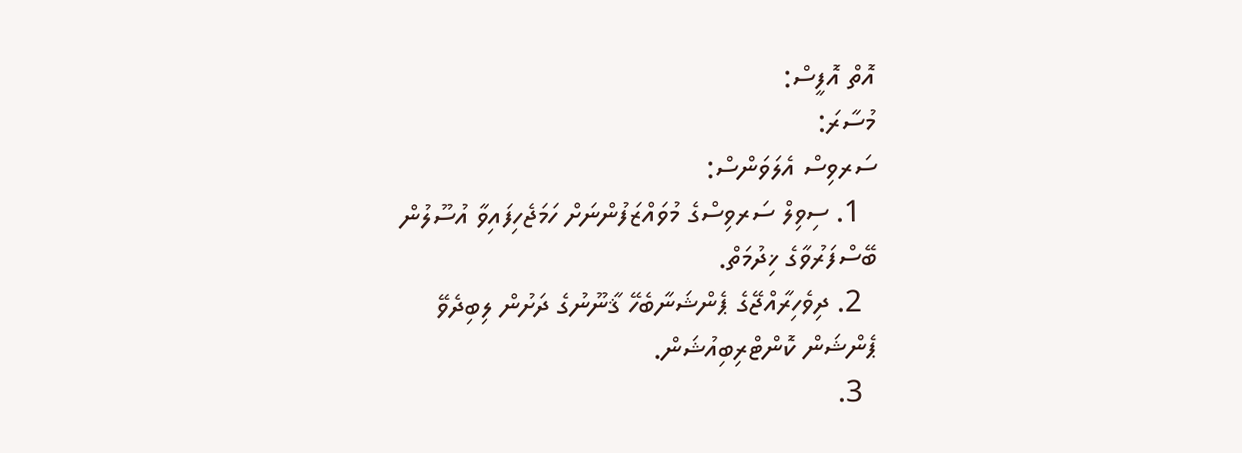އޮތް އޮފީސް:
މުސާރަ:
ސަރވިސް އެލަވަންސް:
  1. ސިވިލް ސަރވިސްގެ މުވައްޒަފުންނަށް ހަމަޖެހިފައިވާ އުސޫލުން ބޭސްފަރުވާގެ ޚިދުމަތް.
  2. ދިވެހިރާއްޖޭގެ ޕެންޝަނާބެހޭ ޤާނޫނުގެ ދަށުން ލިބިދެވޭ ޕެންޝަން ކޮންޓްރިބިއުޝަން.
  3.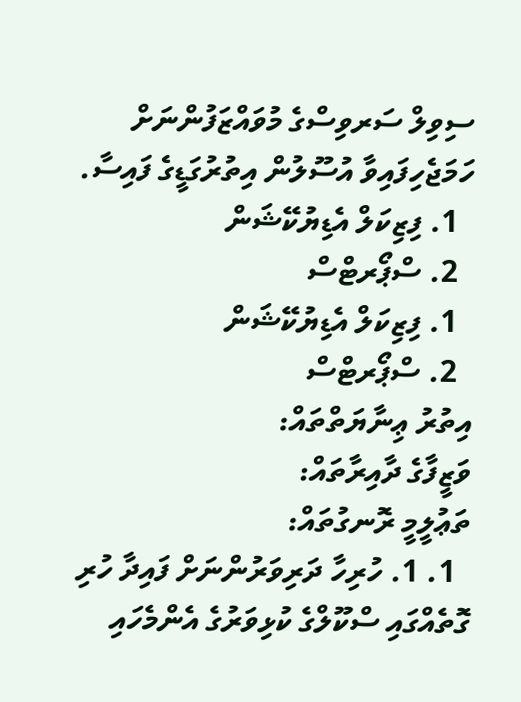ސިވިލް ސަރވިސްގެ މުވައްޒަފުންނަށް ހަމަޖެހިފައިވާ އުސޫލުން އިތުރުގަޑީގެ ފައިސާ.
  1. ފިޒިކަލް އެޑިޔުކޭޝަން
  2. ސްޕޯރޓްސް
  1. ފިޒިކަލް އެޑިޔުކޭޝަން
  2. ސްޕޯރޓްސް
އިތުރު ޢިނާޔަތްތައް:
ވަޒީފާގެ ދާއިރާތައް:
ތަޢުލީމީ ރޮނގުތައް:
  1. 1. ހުރިހާ ދަރިވަރުންނަށް ފައިދާ ހުރި ގޮތެއްގައި ސްކޫލްގެ ކުޅިވަރުގެ އެންމެހައި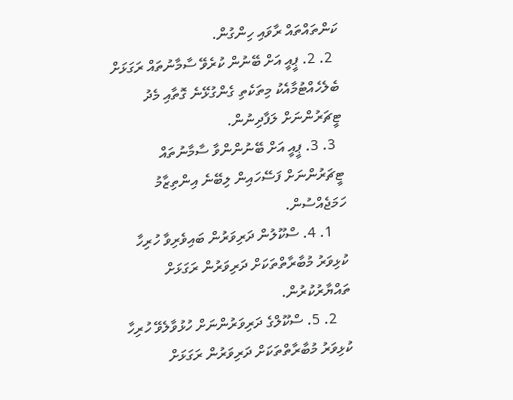ކަންތައްތައް ރާވައި ހިންގުން.
  2. 2. ޕީއީ އަށް ބޭނުން ކުރެވޭ ސާމާނުތައް ރަގަޅަށް ބެލެހެއްޓުމާއެކު މިތަކެތި ގެންގުޅޭނެ ގޮތާއި މެދު ޓީޗަރުންނަށް ލަފާދިނުން.
  3. 3. ޕީއީ އަށް ބޭނުންންވާ ސާމާނުތައް ޓީޗަރުންނަށް ފަސޭހައިން ލިބޭނެ އިންތިޒާމު ހަމަޖެއްސުން.
    1. 4. ސްކޫލުން ދަރިވަރުން ބައިވެރިވާ ހުރިހާ ކުޅިވަރު މުބާރާތްތަކަށް ދަރިވަރުން ރަގަޅަށް ތައްޔާރުކުރުން.
    2. 5. ސްކޫލްގެ ދަރިވަރުންނަށް ހުޅުވާލެވޭ ހުރިހާ ކުޅިވަރު މުބާރާތްތަކަށް ދަރިވަރުން ރަގަޅަށް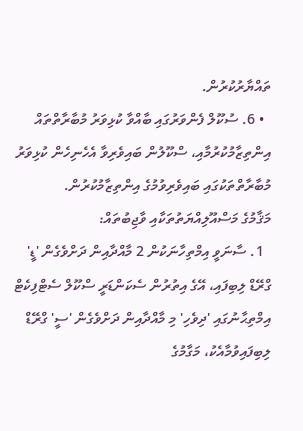ތައްޔާރުކުރުން.
  • 6. ސުކޫލް ފެންވަރުގައި ބާއްވާ ކުޅިވަރު މުބާރާތްތައް އިންތިޒާމުކުރުމާއި، ސްކޫލުން ބައިވެރިވާ އެހެނިހެން ކުޅިވަރު މުބާރާތްތަކުގައި ބައިވެރިވުމުގެ އިންތިޒާމުކުރުން.
މަޤާމުގެ މަސްއޫލިއްޔަތުތަކާއި ވާޖިބުތައް:
  1. ސާނަވީ އިމްތިހާނަކުން 2 މާއްދާއިން ދަށްވެގެން 'ޑީ' ގްރޭޑް ލިބިފައި، އޭގެ އިތުރުން ސެކަންޑަރީ ސްކޫލް ސެޓްފިކެޓް އިމްތިޙާނުގައި 'ދިވެހި' މި މާއްދާއިން ދަށްވެގެން 'ސީ' ގްރޭޑް ލިބިފައިވުމާއެކު، މަގާމުގެ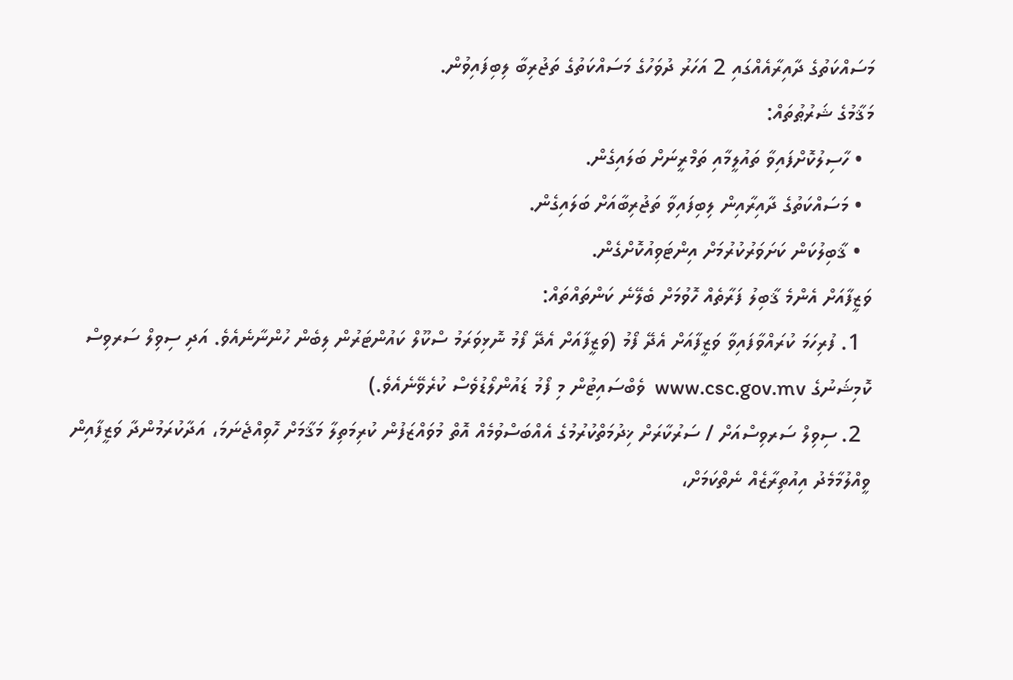މަސައްކަތުގެ ދާއިރާއެއްގައި 2 އަހަރު ދުވަހުގެ މަސައްކަތުގެ ތަޖުރިބާ ލިބިފައިވުން.
މަޤާމުގެ ޝަރުޠުތައް:
  • ހާސިލުކޮށްފައިވާ ތައުލީމާއި ތަމްރީނަށް ބަލައިގެން.
  • މަސައްކަތުގެ ދާއިރާއިން ލިބިފައިވާ ތަޖުރިބާއަށް ބަލައިގެން.
  • ޤާބިލުކަން ކަށަވަރުކުރުމަށް އިންޓަވިއުކޮށްގެން.
ވަޒީފާއަށް އެންމެ ޤާބިލު ފަރާތެއް ހޮވުމަށް ބެލޭނެ ކަންތައްތައް:
  1. ފުރިހަމަ ކުރައްވާފައިވާ ވަޒީފާއަށް އެދޭ ފޯމު (ވަޒީފާއަށް އެދޭ ފޯމު ނޮޅިވަރަމު ސްކޫލް ކައުންޓަރުން ލިބެން ހުންނާނެއެވެ. އަދި ސިވިލް ސަރވިސް ކޮމިޝަނުގެ www.csc.gov.mv  ވެބްސައިޓުން މި ފޯމު ޑައުންލޯޑުވެސް ކުރެވޭނެއެވެ.)
  2. ސިވިލް ސަރވިސްއަށް / ސަރުކާރަށް ޚިދުމަތްކުރުމުގެ އެއްބަސްވުމެއް އޮތް މުވައްޒަފުން ކުރިމަތިލާ މަޤާމަށް ހޮވިއްޖެނަމަ، އަދާކުރަމުންދާ ވަޒީފާއިން ވީއްލުމާމެދު އިއުތިރާޒެއް ނެތްކަމަށް،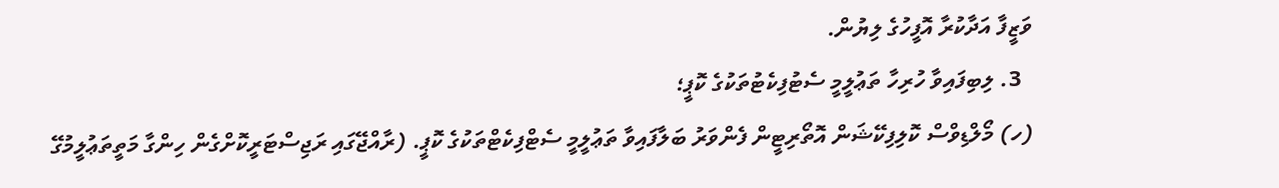ވަޒީފާ އަދާކުރާ އޮފީހުގެ ލިޔުން.
  3. ލިބިފައިވާ ހުރިހާ ތަޢުލީމީ ސެޓުފިކެޓުތަކުގެ ކޮޕީ؛
(ހ) މޯލްޑިވްސް ކޮލިފިކޭޝަން އޮތޯރިޓީން ފެންވަރު ބަލާފައިވާ ތަޢުލީމީ ސެޓްފިކެޓްތަކުގެ ކޮޕީ. (ރާއްޖޭގައި ރަޖިސްޓަރީކޮށްގެން ހިންގާ މަތީތަޢުލީމުގޭ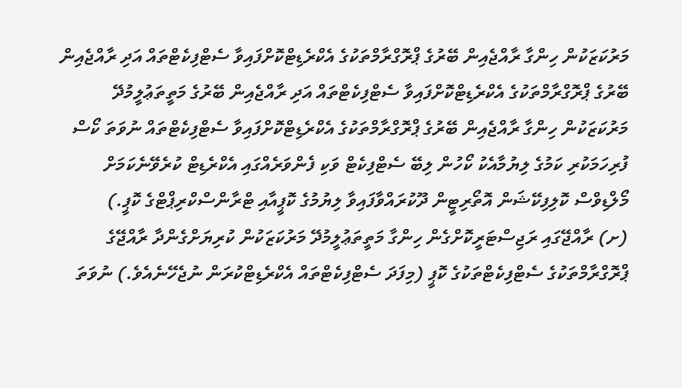މަރުކަޒަކުން ހިންގާ ރާއްޖެއިން ބޭރުގެ ޕްރޮގްރާމްތަކުގެ އެކްރެޑިޓްކޮށްފައިވާ ސެޓްފިކެޓްތައް އަދި ރާއްޖެއިން ބޭރުގެ ޕްރޮގްރާމްތަކުގެ އެކްރެޑިޓްކޮށްފައިވާ ސެޓްފިކެޓްތައް އަދި ރާއްޖެއިން ބޭރުގެ މަތީތަޢުލީމުދޭ މަރުކަޒަކުން ހިންގާ ރާއްޖެއިން ބޭރުގެ ޕްރޮގްރާމްތަކުގެ އެކްރެޑިޓްކޮށްފައިވާ ސެޓްފިކެޓްތައް ނުވަތަ ކޯސް ފުރިހަމަކުރި ކަމުގެ ލިޔުމާއެކު ކޯހުން ލިބޭ ސެޓްފިކެޓް ވަކި ފެންވަރެއްގައި އެކްރެޑިޓް ކުރެވޭނެކަމަށް މޯލްޑިވްސް ކޮލިފިކޭޝަން އޮތޯރިޓީން ދޫކުރައްވާފައިވާ ލިޔުމުގެ ކޮޕީއާއި ޓްރާންސްކްރިޕްޓްގެ ކޮޕީ.)
(ށ) ރާއްޖޭގައި ރަޖިސްޓަރީކޮށްގެން ހިންގާ މަތީތަޢުލީމުދޭ މަރުކަޒަކުން ކުރިޔަށްގެންދާ ރާއްޖޭގެ ޕްރޮގްރާމްތަކުގެ ސެޓްފިކެޓްތަކުގެ ކޮޕީ (މިފަދަ ސެޓްފިކެޓްތައް އެކްރެޑިޓްކުރަން ނުޖެހޭނެއެވެ.) ނުވަތަ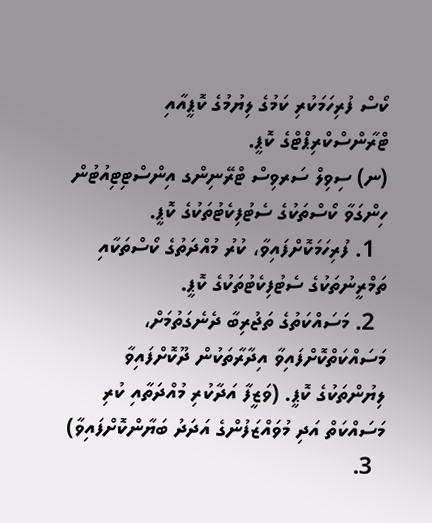ކޯސް ފުރިހަމަކުރި ކަމުގެ ލިޔުމުގެ ކޮޕީއާއި ޓްރާންސްކްރިޕްޓްގެ ކޮޕީ.
(ނ) ސިވިލް ސަރވިސް ޓްރޭނިންގ އިންސްޓިޓިއުޓުން ހިންގަވާ ކޯސްތަކުގެ ސެޓުފިކެޓުތަކުގެ ކޮޕީ.
  1. ފުރިހަމަކޮށްފައިވާ، ކުރު މުއްދަތުގެ ކޯސްތަކާއި ތަމްރީނުތަކުގެ ސެޓުފިކެޓުތަކުގެ ކޮޕީ.
  2. މަސައްކަތުގެ ތަޖުރިބާ ދެނެގަތުމަށް، މަސައްކަތްކޮށްފައިވާ އިދާރާތަކުން ދޫކޮށްފައިވާ ލިޔުންތަކުގެ ކޮޕީ. (ވަޒީފާ އަދާކުރި މުއްދަތާއި ކުރި މަސައްކަތް އަދި މުވައްޒަފުންގެ އަދަދު ބަޔާންކޮށްފައިވާ)
  3.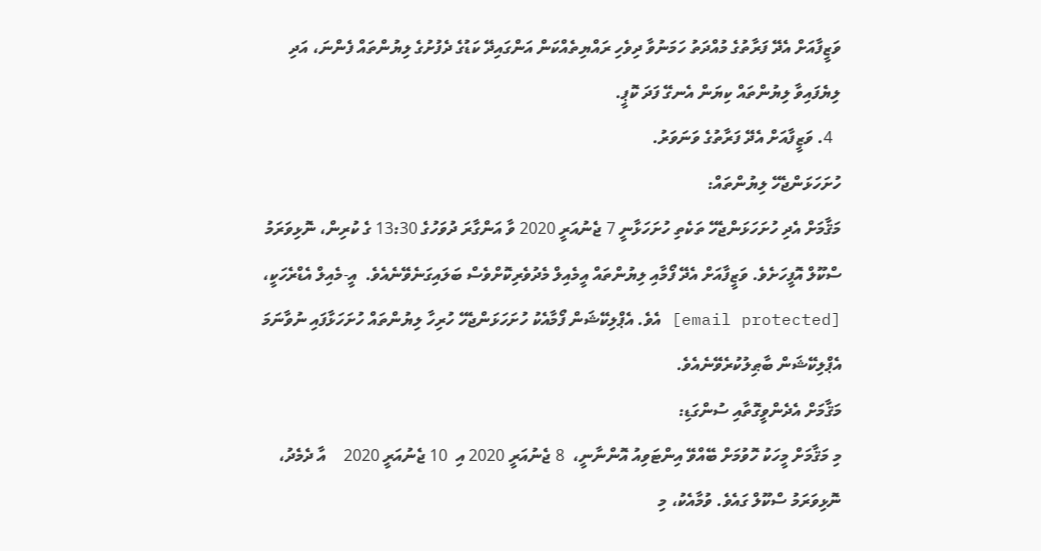ވަޒީފާއަށް އެދޭ ފަރާތުގެ މުއްދަތު ހަމަނުވާ ދިވެހި ރައްޔިތެއްކަން އަންގައިދޭ ކަޑުގެ ދެފުށުގެ ލިޔުންތައް ފެންނަ، އަދި ލިޔެފައިވާ ލިޔުންތައް ކިޔަން އެނގޭ ފަދަ ކޮޕީ.
  4. ވަޒީފާއަށް އެދޭ ފަރާތުގެ ވަނަވަރު.
ހުށަހަޅަންޖެހޭ ލިޔުންތައް:
މަޤާމަށް އެދި ހުށަހަޅަންޖެހޭ ތަކެތި ހުށަހަޅާނީ 7 ޖެނުއަރީ 2020 ވާ އަންގާރަ ދުވަހުގެ 13:30 ގެ ކުރިން، ނޮޅިވަރަމު ސްކޫލް އޮފީހަށެވެ. ވަޒީފާއަށް އެދޭ ފޯމާއި ލިޔުންތައް އީމެއިލް މެދުވެރިކޮށްވެސް ބަލައިގަނެވޭނެއެވެ.  އީ-މެއިލް އެޑްރެހަކީ، [email protected] އެވެ. އެޕްލިކޭޝަން ފޯމާއެކު ހުށަހަޅަންޖެހޭ ހުރިހާ ލިޔުންތައް ހުށަހަޅާފައި ނުވާނަމަ އެޕްލިކޭޝަން ބާޠިލުކުރެވޭނެއެވެ.
މަޤާމަށް އެދެންވީގޮތާއި ސުންގަޑި:
މި މަޤާމަށް މީހަކު ހޮވުމަށް ބޭއްވޭ އިންޓަވިއު އޮންނާނީ،  8 ޖެނުއަރީ 2020 އި  10 ޖެނުއަރީ 2020    އާ ދެމެދު، ނޮޅިވަރަމު ސްކޫލް ގައެވެ. ވުމާއެކު، މި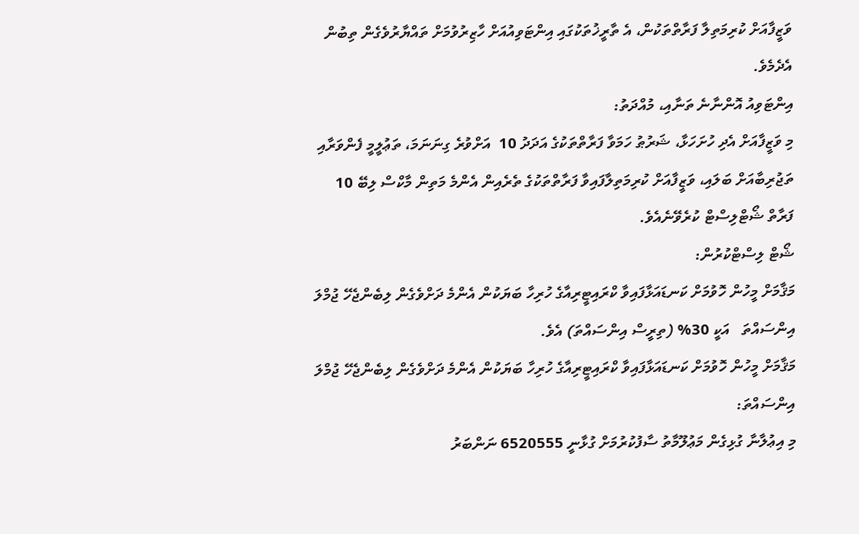ވަޒީފާއަށް ކުރިމަތިލާ ފަރާތްތަކުން، އެ ތާރީޚުތަކުގައި އިންޓަވިއުއަށް ހާޒިރުވުމަށް ތައްޔާރުވެގެން ތިބުން އެދެމެވެ.
އިންޓަވިއު އޮންނާނެ ތަނާއި، މުއްދަތު:
މި ވަޒީފާއަށް އެދި ހުށަހަޅާ، ޝަރުޠު ހަމަވާ ފަރާތްތަކުގެ އަދަދު 10  އަށްވުރެ ގިނަނަމަ، ތަޢުލީމީ ފެންވަރާއި ތަޖުރިބާއަށް ބަލައި، ވަޒީފާއަށް ކުރިމަތިލާފައިވާ ފަރާތްތަކުގެ ތެރެއިން އެންމެ މަތިން މާކްސް ލިބޭ 10 ފަރާތް ޝޯޓްލިސްޓް ކުރެވޭނެއެވެ.
ޝޯޓް ލިސްޓްކުރުން:
މަޤާމަށް މީހުން ހޮވުމަށް ކަނޑައަޅާފައިވާ ކްރައިޓީރިއާގެ ހުރިހާ ބަޔަކުން އެންމެ ދަށްވެގެން ލިބެންޖެހޭ ޖުމްލަ އިންސައްތަ   އަކީ 30% (ތިރީސް އިންސައްތަ) އެވެ.
މަޤާމަށް މީހުން ހޮވުމަށް ކަނޑައަޅާފައިވާ ކްރައިޓީރިއާގެ ހުރިހާ ބަޔަކުން އެންމެ ދަށްވެގެން ލިބެންޖެހޭ ޖުމްލަ އިންސައްތަ:
މި އިޢުލާނާ ގުޅިގެން މަޢުލޫމާތު ސާފުކުރުމަށް ގުޅާނީ 6520555 ނަންބަރު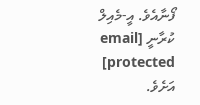ފޯނާއެވެ. އީ-މެއިލް ކުރާނީ [email protected] އަށެވެ.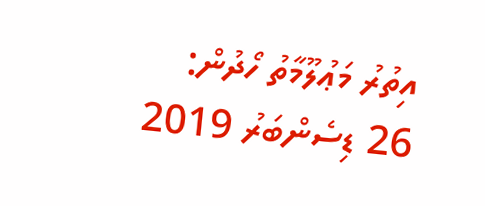އިތުރު މަޢުލޫމާތު ހޯދުން:
26 ޑިސެންބަރު 2019